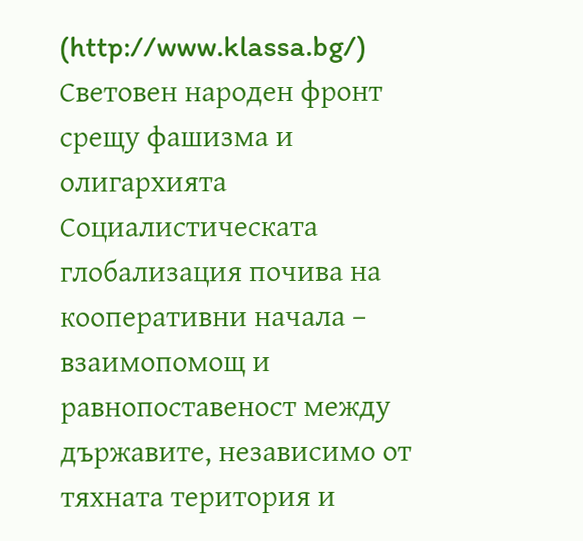(http://www.klassa.bg/)
Световен народен фронт срещу фашизма и олигархията
Социалистическата глобализация почива на кооперативни начала – взаимопомощ и равнопоставеност между държавите, независимо от тяхната територия и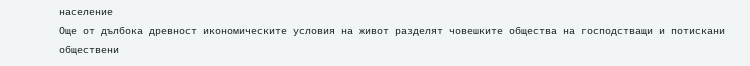население
Още от дълбока древност икономическите условия на живот разделят човешките общества на господстващи и потискани обществени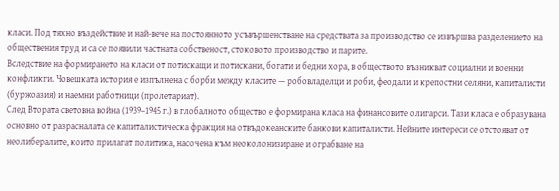класи. Под тяхно въздействие и най-вече на постоянното усъвършенстване на средствата за производство се извършва разделението на обществения труд и са се появили частната собственост, стоковото производство и парите.
Вследствие на формирането на класи от потискащи и потискани, богати и бедни хора, в обществото възникват социални и военни конфликги. Човешката история е изпълнена с борби между класите — робовладелци и роби, феодали и крепостни селяни, капиталисти (буржоазия) и наемни работници (пролетариат).
След Втората световна война (1939–1945 г.) в глобалното общество е формирана класа на финансовите олигарси. Тази класа е образувана основно от разрасналата се капиталистическа фракция на отвъдокеанските банкови капиталисти. Нейните интереси се отстояват от неолибералите, които прилагат политика, насочена към неоколонизиране и ограбване на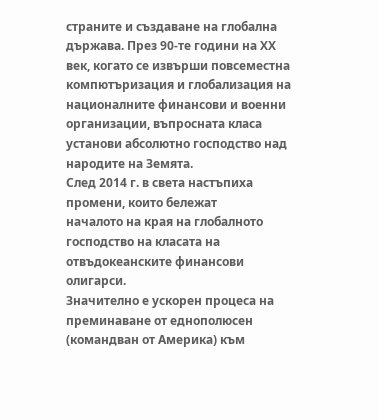страните и създаване на глобална държава. През 90-те години на ХХ век, когато се извърши повсеместна компютъризация и глобализация на националните финансови и военни организации, въпросната класа установи абсолютно господство над народите на Земята.
След 2014 г. в света настъпиха промени, които бележат
началото на края на глобалното господство на класата на отвъдокеанските финансови олигарси.
Значително е ускорен процеса на преминаване от еднополюсен (командван от Америка) към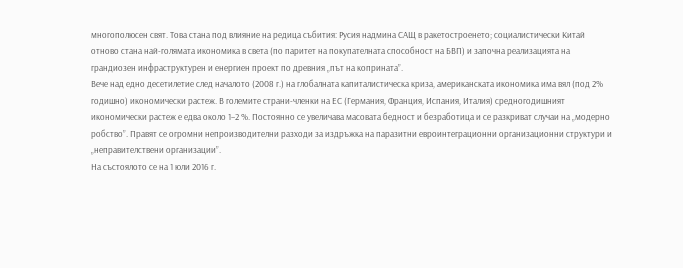многополюсен свят. Това стана под влияние на редица събития: Русия надмина САЩ в ракетостроенето; социалистически Китай отново стана най-голямата икономика в света (по паритет на покупателната способност на БВП) и започна реализацията на грандиозен инфраструктурен и енергиен проект по древния „път на коприната”.
Вече над едно десетилетие след началото (2008 г.) на глобалната капиталистическа криза, американската икономика има вял (под 2% годишно) икономически растеж. В големите страни-членки на ЕС (Германия, Франция, Испания, Италия) средногодишният икономически растеж е едва около 1–2 %. Постоянно се увеличава масовата бедност и безработица и се разкриват случаи на „модерно робство”. Правят се огромни непроизводителни разходи за издръжка на паразитни евроинтеграционни организационни структури и „неправителствени организации”.
На състоялото се на 1 юли 2016 г.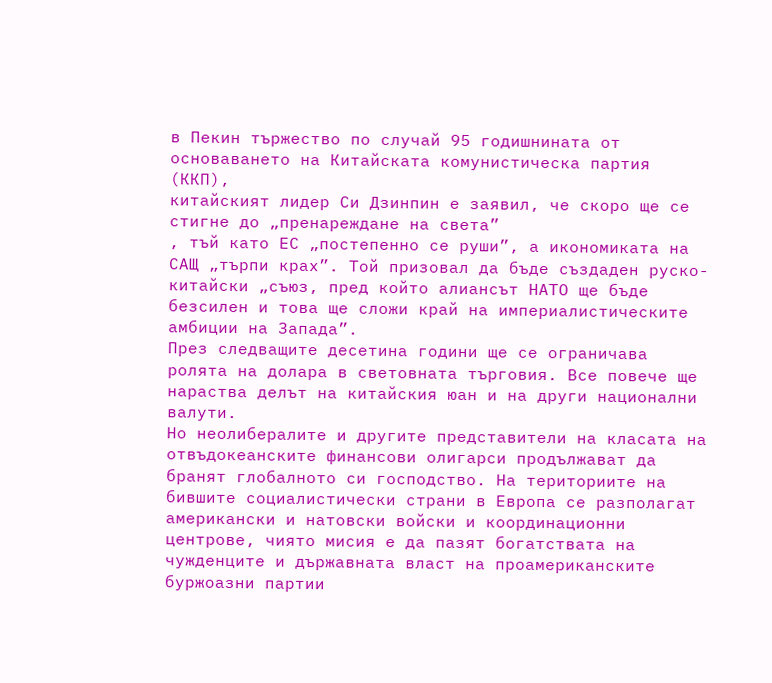в Пекин тържество по случай 95 годишнината от основаването на Китайската комунистическа партия (ККП),
китайският лидер Си Дзинпин е заявил, че скоро ще се стигне до „пренареждане на света”
, тъй като ЕС „постепенно се руши”, а икономиката на САЩ „търпи крах”. Той призовал да бъде създаден руско-китайски „съюз, пред който алиансът НАТО ще бъде безсилен и това ще сложи край на империалистическите амбиции на Запада”.
През следващите десетина години ще се ограничава ролята на долара в световната търговия. Все повече ще нараства делът на китайския юан и на други национални валути.
Но неолибералите и другите представители на класата на отвъдокеанските финансови олигарси продължават да бранят глобалното си господство. На териториите на бившите социалистически страни в Европа се разполагат американски и натовски войски и координационни центрове, чиято мисия е да пазят богатствата на чужденците и държавната власт на проамериканските буржоазни партии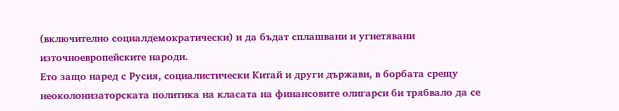(включително социалдемократически) и да бъдат сплашвани и угнетявани източноевропейските народи.
Ето защо наред с Русия, социалистически Китай и други държави, в борбата срещу неоколонизаторската политика на класата на финансовите олигарси би трябвало да се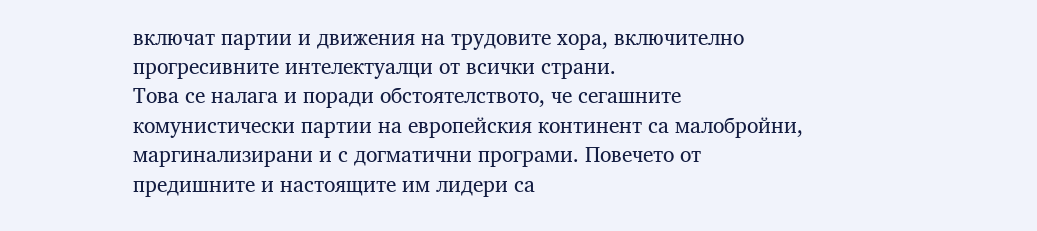включат партии и движения на трудовите хора, включително прогресивните интелектуалци от всички страни.
Това се налага и поради обстоятелството, че сегашните комунистически партии на европейския континент са малобройни, маргинализирани и с догматични програми. Повечето от предишните и настоящите им лидери са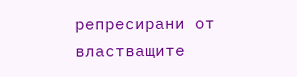репресирани от властващите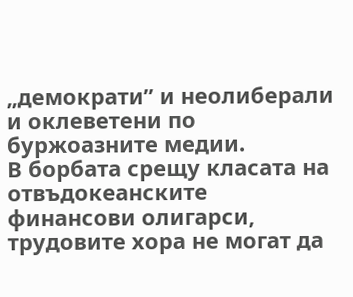„демократи” и неолиберали и оклеветени по буржоазните медии.
В борбата срещу класата на отвъдокеанските финансови олигарси,
трудовите хора не могат да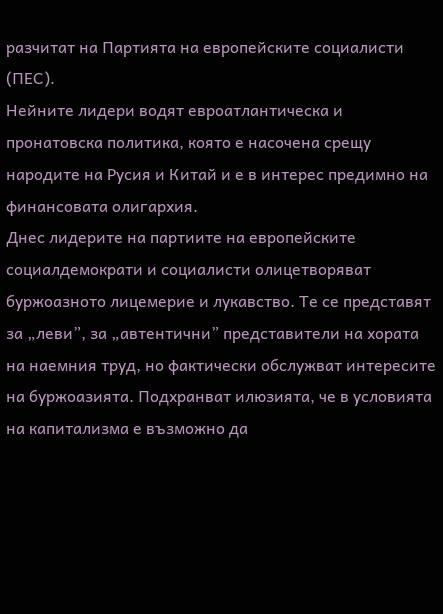разчитат на Партията на европейските социалисти (ПЕС).
Нейните лидери водят евроатлантическа и пронатовска политика, която е насочена срещу народите на Русия и Китай и е в интерес предимно на финансовата олигархия.
Днес лидерите на партиите на европейските социалдемократи и социалисти олицетворяват буржоазното лицемерие и лукавство. Те се представят за „леви”, за „автентични” представители на хората на наемния труд, но фактически обслужват интересите на буржоазията. Подхранват илюзията, че в условията на капитализма е възможно да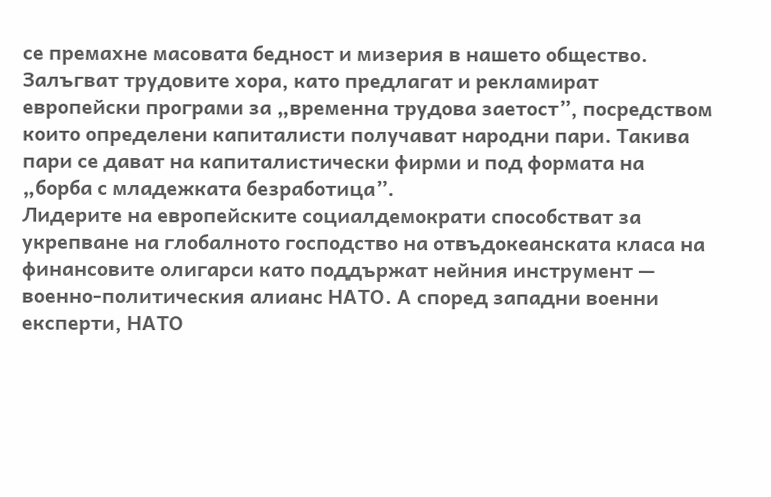се премахне масовата бедност и мизерия в нашето общество. Залъгват трудовите хора, като предлагат и рекламират европейски програми за „временна трудова заетост”, посредством които определени капиталисти получават народни пари. Такива пари се дават на капиталистически фирми и под формата на „борба с младежката безработица”.
Лидерите на европейските социалдемократи способстват за укрепване на глобалното господство на отвъдокеанската класа на финансовите олигарси като поддържат нейния инструмент — военно-политическия алианс НАТО. А според западни военни експерти, НАТО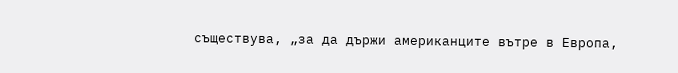съществува, „за да държи американците вътре в Европа,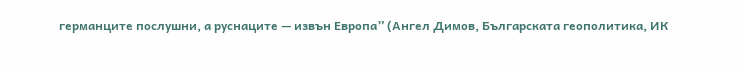германците послушни, а руснаците — извън Европа” (Ангел Димов, Българската геополитика, ИК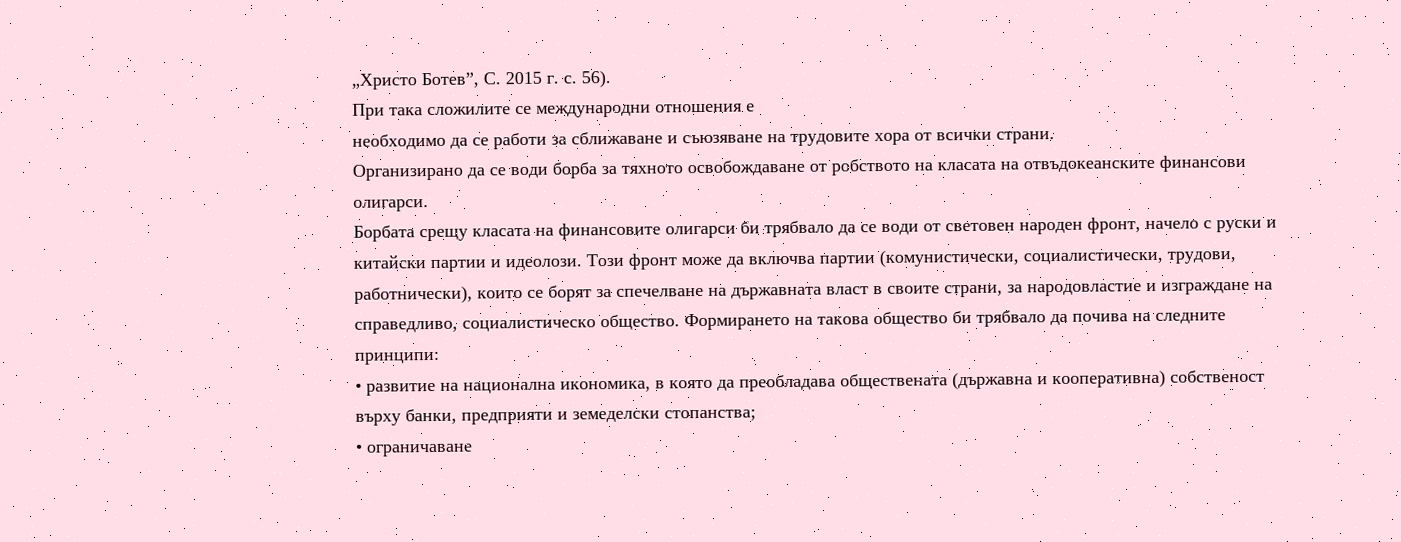„Христо Ботев”, С. 2015 г. с. 56).
При така сложилите се международни отношения е
необходимо да се работи за сближаване и съюзяване на трудовите хора от всички страни.
Организирано да се води борба за тяхното освобождаване от робството на класата на отвъдокеанските финансови олигарси.
Борбата срещу класата на финансовите олигарси би трябвало да се води от световен народен фронт, начело с руски и китайски партии и идеолози. Този фронт може да включва партии (комунистически, социалистически, трудови, работнически), които се борят за спечелване на държавната власт в своите страни, за народовластие и изграждане на справедливо, социалистическо общество. Формирането на такова общество би трябвало да почива на следните принципи:
• развитие на национална икономика, в която да преобладава обществената (държавна и кооперативна) собственост върху банки, предприяти и земеделски стопанства;
• ограничаване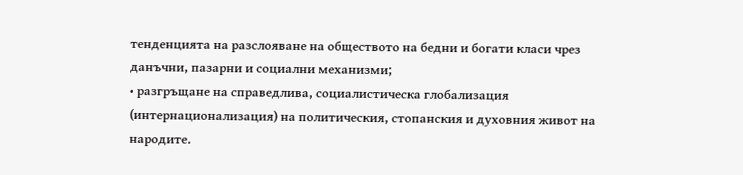тенденцията на разслояване на обществото на бедни и богати класи чрез данъчни, пазарни и социални механизми;
• разгръщане на справедлива, социалистическа глобализация (интернационализация) на политическия, стопанския и духовния живот на народите.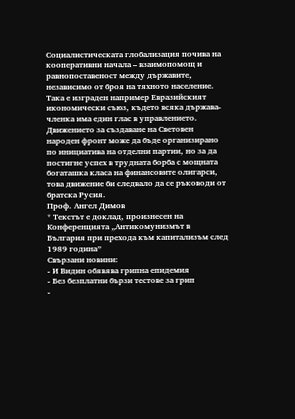Социалистическата глобализация почива на кооперативни начала – взаимопомощ и равнопоставеност между държавите, независимо от броя на тяхното население. Така е изграден например Евразийският икономически съюз, където всяка държава-членка има един глас в управлението.
Движението за създаване на Световен народен фронт може да бъде организирано по инициатива на отделни партии, но за да постигне успех в трудната борба с мощната богаташка класа на финансовите олигарси, това движение би следвало да се ръководи от братска Русия.
Проф. Ангел Димов
* Текстът е доклад, произнесен на Конференцията „Антикомунизмът в България при прехода към капитализъм след 1989 година”
Свързани новини:
- И Видин обявява грипна епидемия
- Без безплатни бързи тестове за грип
-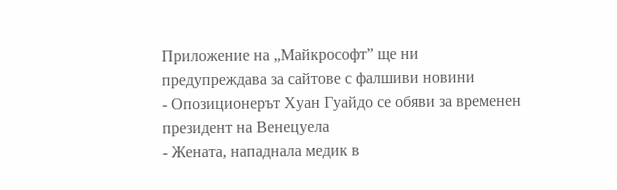Приложение на „Майкрософт” ще ни предупреждава за сайтове с фалшиви новини
- Опозиционерът Хуан Гуайдо се обяви за временен президент на Венецуела
- Жената, нападнала медик в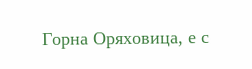Горна Оряховица, е с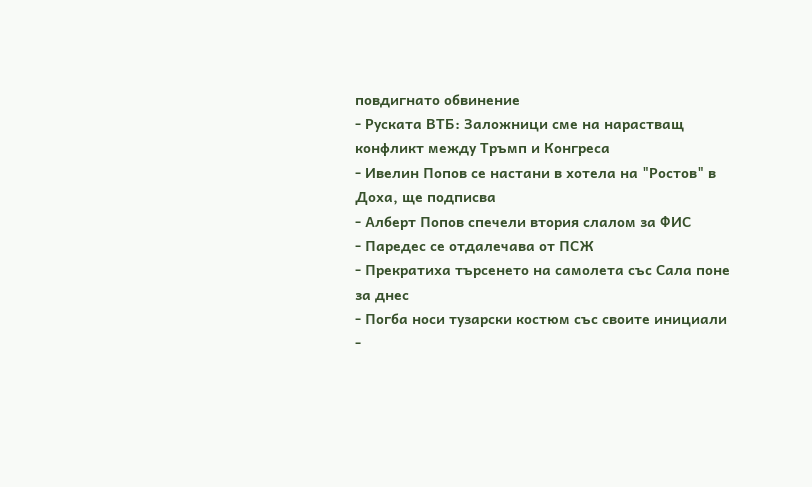повдигнато обвинение
- Руската ВТБ: Заложници сме на нарастващ конфликт между Тръмп и Конгреса
- Ивелин Попов се настани в хотела на "Ростов" в Доха, ще подписва
- Алберт Попов спечели втория слалом за ФИС
- Паредес се отдалечава от ПСЖ
- Прекратиха търсенето на самолета със Сала поне за днес
- Погба носи тузарски костюм със своите инициали
-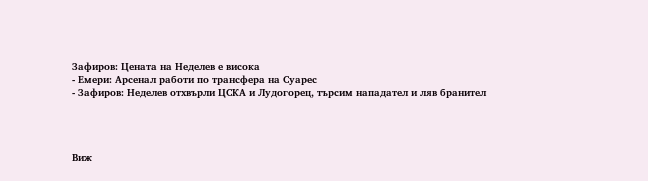Зафиров: Цената на Неделев е висока
- Емери: Арсенал работи по трансфера на Суарес
- Зафиров: Неделев отхвърли ЦСКА и Лудогорец, търсим нападател и ляв бранител




Виж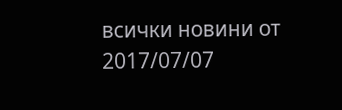всички новини от 2017/07/07